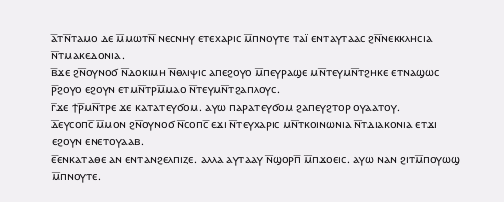ⲁ̅ⲧⲛ̅ⲧⲁⲙⲟ ⲇⲉ ⲙ̅ⲙⲱⲧⲛ̅ ⲛⲉⲥⲛⲏⲩ ⲉⲧⲉⲭⲁⲣⲓⲥ ⲙ̅ⲡⲛⲟⲩⲧⲉ ⲧⲁⲓ̈ ⲉⲛⲧⲁⲩⲧⲁⲁⲥ ϩⲛ̅ⲛⲉⲕⲕⲗⲏⲥⲓⲁ ⲛ̅ⲧⲙⲁⲕⲉⲇⲟⲛⲓⲁ.
ⲃ̅ϫⲉ ϩⲛ̅ⲟⲩⲛⲟϭ ⲛ̅ⲇⲟⲕⲓⲙⲏ ⲛ̅ⲑⲗⲓⲯⲓⲥ ⲁⲡⲉϩⲟⲩⲟ ⲙ̅ⲡⲉⲩⲣⲁϣⲉ ⲙⲛ̅ⲧⲉⲩⲙⲛ̅ⲧϩⲏⲕⲉ ⲉⲧⲛⲁϣⲱⲥ ⲣ̅ϩⲟⲩⲟ ⲉϩⲟⲩⲛ ⲉⲧⲙⲛ̅ⲧⲣⲙ̅ⲙⲁⲟ ⲛ̅ⲧⲉⲩⲙⲛ̅ⲧϩⲁⲡⲗⲟⲩⲥ.
ⲅ̅ϫⲉ ϯⲣ̅ⲙⲛ̅ⲧⲣⲉ ϫⲉ ⲕⲁⲧⲁⲧⲉⲩϭⲟⲙ. ⲁⲩⲱ ⲡⲁⲣⲁⲧⲉⲩϭⲟⲙ ϩⲁⲡⲉⲩϩⲧⲟⲣ ⲟⲩⲁⲁⲧⲟⲩ.
ⲇ̅ⲉⲩⲥⲟⲡⲥ̅ ⲙ̅ⲙⲟⲛ ϩⲛ̅ⲟⲩⲛⲟϭ ⲛ̅ⲥⲟⲡⲥ̅ ⲉϫⲓ ⲛ̅ⲧⲉⲩⲭⲁⲣⲓⲥ ⲙⲛ̅ⲧⲕⲟⲓⲛⲱⲛⲓⲁ ⲛ̅ⲧⲇⲓⲁⲕⲟⲛⲓⲁ ⲉⲧϫⲓ ⲉϩⲟⲩⲛ ⲉⲛⲉⲧⲟⲩⲁⲁⲃ.
ⲉ̅ⲉⲛⲕⲁⲧⲁⲑⲉ ⲁⲛ ⲉⲛⲧⲁⲛϩⲉⲗⲡⲓⲍⲉ. ⲁⲗⲗⲁ ⲁⲩⲧⲁⲁⲩ ⲛ̅ϣⲟⲣⲡ̅ ⲙ̅ⲡϫⲟⲉⲓⲥ. ⲁⲩⲱ ⲛⲁⲛ ϩⲓⲧⲙ̅ⲡⲟⲩⲱϣ ⲙ̅ⲡⲛⲟⲩⲧⲉ.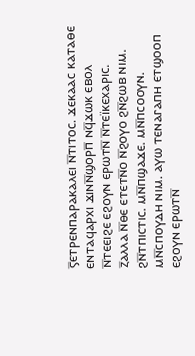ⲋ̅ⲉⲧⲣⲉⲛⲡⲁⲣⲁⲕⲁⲗⲉⲓ ⲛ̅ⲧⲓⲧⲟⲥ. ϫⲉⲕⲁⲁⲥ ⲕⲁⲧⲁⲑⲉ ⲉⲛⲧⲁϥⲁⲣⲭⲓ ϫⲓⲛⲛ̅ϣⲟⲣⲡ̅ ⲛϥ̅ϫⲱⲕ ⲉⲃⲟⲗ ⲛ̅ⲧⲉⲉⲓϩⲉ ⲉϩⲟⲩⲛ ⲉⲣⲱⲧⲛ̅ ⲛ̅ⲧⲉⲓ̈ⲕⲉⲭⲁⲣⲓⲥ.
ⲍ̅ⲁⲗⲗⲁ ⲛ̅ⲑⲉ ⲉⲧⲉⲧⲛ̅ⲟ ⲛ̅ϩⲟⲩⲟ ϩⲛ̅ϩⲱⲃ ⲛⲓⲙ. ϩⲛ̅ⲧⲡⲓⲥⲧⲓⲥ. ⲙⲛ̅ⲡϣⲁϫⲉ. ⲙⲛ̅ⲡⲥⲟⲟⲩⲛ. ⲙⲛ̅ⲥⲡⲟⲩⲇⲏ ⲛⲓⲙ. ⲁⲩⲱ ⲧⲉⲛⲁⲅⲁⲡⲏ ⲉⲧϣⲟⲟⲡ ⲉϩⲟⲩⲛ ⲉⲣⲱⲧⲛ̅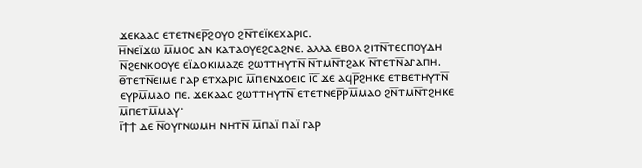ϫⲉⲕⲁⲁⲥ ⲉⲧⲉⲧⲛⲉⲣ̅ϩⲟⲩⲟ ϩⲛ̅ⲧⲉⲓ̈ⲕⲉⲭⲁⲣⲓⲥ.
ⲏ̅ⲛⲉⲓ̈ϫⲱ ⲙ̅ⲙⲟⲥ ⲁⲛ ⲕⲁⲧⲁⲟⲩⲉϩⲥⲁϩⲛⲉ. ⲁⲗⲗⲁ ⲉⲃⲟⲗ ϩⲓⲧⲛ̅ⲧⲉⲥⲡⲟⲩⲇⲏ ⲛ̅ϩⲉⲛⲕⲟⲟⲩⲉ ⲉⲓ̈ⲇⲟⲕⲓⲙⲁⲍⲉ ϩⲱⲧⲧⲏⲩⲧⲛ̅ ⲛ̅ⲧⲙⲛ̅ⲧϩⲁⲕ ⲛ̅ⲧⲉⲧⲛ̅ⲁⲅⲁⲡⲏ.
ⲑ̅ⲧⲉⲧⲛ̅ⲉⲓⲙⲉ ⲅⲁⲣ ⲉⲧⲭⲁⲣⲓⲥ ⲙ̅ⲡⲉⲛϫⲟⲉⲓⲥ ⲓ̅ⲥ̅ ϫⲉ ⲁϥⲣ̅ϩⲏⲕⲉ ⲉⲧⲃⲉⲧⲏⲩⲧⲛ̅ ⲉⲩⲣⲙ̅ⲙⲁⲟ ⲡⲉ. ϫⲉⲕⲁⲁⲥ ϩⲱⲧⲧⲏⲩⲧⲛ̅ ⲉⲧⲉⲧⲛⲉⲣ̅ⲣⲙ̅ⲙⲁⲟ ϩⲛ̅ⲧⲙⲛ̅ⲧϩⲏⲕⲉ ⲙ̅ⲡⲉⲧⲙ̅ⲙⲁⲩ·
ⲓ̅ϯϯ ⲇⲉ ⲛ̅ⲟⲩⲅⲛⲱⲙⲏ ⲛⲏⲧⲛ̅ ⲙ̅ⲡⲁⲓ̈ ⲡⲁⲓ̈ ⲅⲁⲣ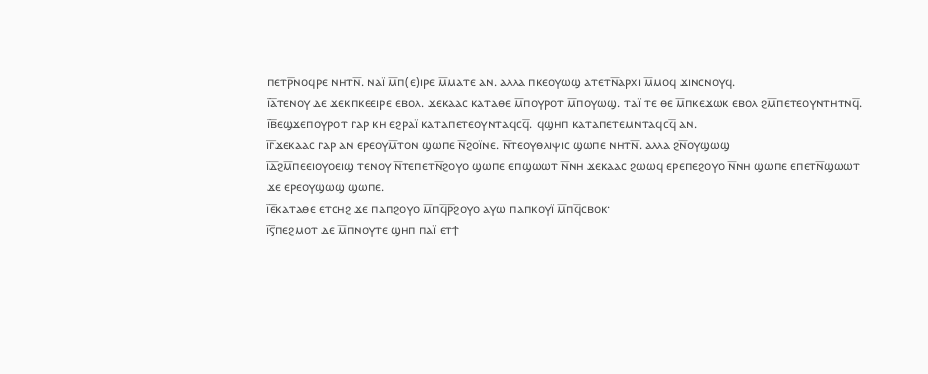ⲡⲉⲧⲣ̅ⲛⲟϥⲣⲉ ⲛⲏⲧⲛ̅. ⲛⲁⲓ̈ ⲙ̅ⲡ(ⲉ)ⲓⲣⲉ ⲙ̅ⲙⲁⲧⲉ ⲁⲛ. ⲁⲗⲗⲁ ⲡⲕⲉⲟⲩⲱϣ ⲁⲧⲉⲧⲛ̅ⲁⲣⲭⲓ ⲙ̅ⲙⲟϥ ϫⲓⲛⲥⲛⲟⲩϥ.
ⲓ̅ⲁ̅ⲧⲉⲛⲟⲩ ⲇⲉ ϫⲉⲕⲡⲕⲉⲉⲓⲣⲉ ⲉⲃⲟⲗ. ϫⲉⲕⲁⲁⲥ ⲕⲁⲧⲁⲑⲉ ⲙ̅ⲡⲟⲩⲣⲟⲧ ⲙ̅ⲡⲟⲩⲱϣ. ⲧⲁⲓ̈ ⲧⲉ ⲑⲉ ⲙ̅ⲡⲕⲉϫⲱⲕ ⲉⲃⲟⲗ ϩⲙ̅ⲡⲉⲧⲉⲟⲩⲛⲧⲏⲧⲛϥ̅.
ⲓ̅ⲃ̅ⲉϣϫⲉⲡⲟⲩⲣⲟⲧ ⲅⲁⲣ ⲕⲏ ⲉϩⲣⲁⲓ̈ ⲕⲁⲧⲁⲡⲉⲧⲉⲟⲩⲛⲧⲁϥⲥϥ̅. ϥϣⲏⲡ ⲕⲁⲧⲁⲡⲉⲧⲉⲙⲛⲧⲁϥⲥϥ̅ ⲁⲛ.
ⲓ̅ⲅ̅ϫⲉⲕⲁⲁⲥ ⲅⲁⲣ ⲁⲛ ⲉⲣⲉⲟⲩⲙ̅ⲧⲟⲛ ϣⲱⲡⲉ ⲛ̅ϩⲟⲓ̈ⲛⲉ. ⲛ̅ⲧⲉⲟⲩⲑⲗⲓⲯⲓⲥ ϣⲱⲡⲉ ⲛⲏⲧⲛ̅. ⲁⲗⲗⲁ ϩⲛ̅ⲟⲩϣⲱϣ
ⲓ̅ⲇ̅ϩⲙ̅ⲡⲉⲉⲓⲟⲩⲟⲉⲓϣ ⲧⲉⲛⲟⲩ ⲛ̅ⲧⲉⲡⲉⲧⲛ̅ϩⲟⲩⲟ ϣⲱⲡⲉ ⲉⲡϣⲱⲱⲧ ⲛ̅ⲛⲏ ϫⲉⲕⲁⲁⲥ ϩⲱⲱϥ ⲉⲣⲉⲡⲉϩⲟⲩⲟ ⲛ̅ⲛⲏ ϣⲱⲡⲉ ⲉⲡⲉⲧⲛ̅ϣⲱⲱⲧ ϫⲉ ⲉⲣⲉⲟⲩϣⲱϣ ϣⲱⲡⲉ.
ⲓ̅ⲉ̅ⲕⲁⲧⲁⲑⲉ ⲉⲧⲥⲏϩ ϫⲉ ⲡⲁⲡϩⲟⲩⲟ ⲙ̅ⲡϥ̅ⲣ̅ϩⲟⲩⲟ ⲁⲩⲱ ⲡⲁⲡⲕⲟⲩⲓ̈ ⲙ̅ⲡϥ̅ⲥⲃⲟⲕ·
ⲓ̅ⲋ̅ⲡⲉϩⲙⲟⲧ ⲇⲉ ⲙ̅ⲡⲛⲟⲩⲧⲉ ϣⲏⲡ ⲡⲁⲓ̈ ⲉⲧϯ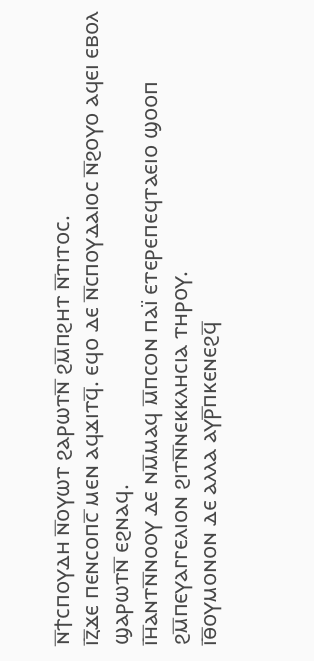ⲛ̅ϯⲥⲡⲟⲩⲇⲏ ⲛ̅ⲟⲩⲱⲧ ϩⲁⲣⲱⲧⲛ̅ ϩⲙ̅ⲡϩⲏⲧ ⲛ̅ⲧⲓⲧⲟⲥ.
ⲓ̅ⲍ̅ϫⲉ ⲡⲉⲛⲥⲟⲡⲥ̅ ⲙⲉⲛ ⲁϥϫⲓⲧϥ̅. ⲉϥⲟ ⲇⲉ ⲛ̅ⲥⲡⲟⲩⲇⲁⲓⲟⲥ ⲛ̅ϩⲟⲩⲟ ⲁϥⲉⲓ ⲉⲃⲟⲗ ϣⲁⲣⲱⲧⲛ̅ ⲉϩⲛⲁϥ.
ⲓ̅ⲏ̅ⲁⲛⲧⲛ̅ⲛⲟⲟⲩ ⲇⲉ ⲛⲙ̅ⲙⲁϥ ⲙ̅ⲡⲥⲟⲛ ⲡⲁⲓ̈ ⲉⲧⲉⲣⲉⲡⲉϥⲧⲁⲉⲓⲟ ϣⲟⲟⲡ ϩⲙ̅ⲡⲉⲩⲁⲅⲅⲉⲗⲓⲟⲛ ϩⲓⲧⲛ̅ⲛⲉⲕⲕⲗⲏⲥⲓⲁ ⲧⲏⲣⲟⲩ.
ⲓ̅ⲑ̅ⲟⲩⲙⲟⲛⲟⲛ ⲇⲉ ⲁⲗⲗⲁ ⲁⲩⲣ̅ⲡⲕⲉⲛⲉϩϥ̅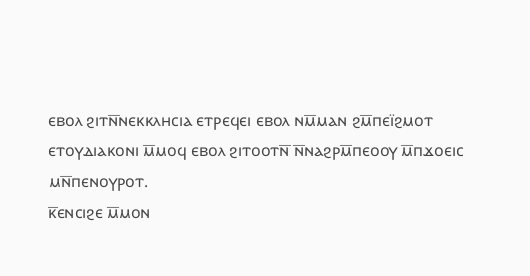ⲉⲃⲟⲗ ϩⲓⲧⲛ̅ⲛⲉⲕⲕⲗⲏⲥⲓⲁ ⲉⲧⲣⲉϥⲉⲓ ⲉⲃⲟⲗ ⲛⲙ̅ⲙⲁⲛ ϩⲙ̅ⲡⲉⲓ̈ϩⲙⲟⲧ ⲉⲧⲟⲩⲇⲓⲁⲕⲟⲛⲓ ⲙ̅ⲙⲟϥ ⲉⲃⲟⲗ ϩⲓⲧⲟⲟⲧⲛ̅ ⲛ̅ⲛⲁϩⲣⲙ̅ⲡⲉⲟⲟⲩ ⲙ̅ⲡϫⲟⲉⲓⲥ ⲙⲛ̅ⲡⲉⲛⲟⲩⲣⲟⲧ.
ⲕ̅ⲉⲛⲥⲓϩⲉ ⲙ̅ⲙⲟⲛ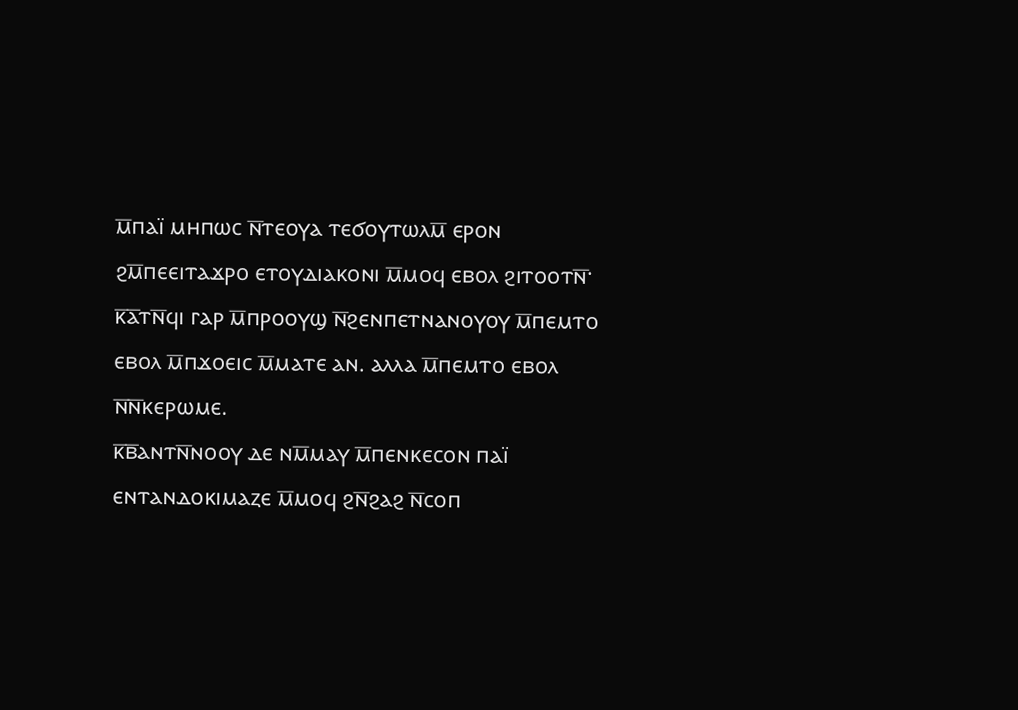ⲙ̅ⲡⲁⲓ̈ ⲙⲏⲡⲱⲥ ⲛ̅ⲧⲉⲟⲩⲁ ⲧⲉϭⲟⲩⲧⲱⲗⲙ̅ ⲉⲣⲟⲛ ϩⲙ̅ⲡⲉⲉⲓⲧⲁϫⲣⲟ ⲉⲧⲟⲩⲇⲓⲁⲕⲟⲛⲓ ⲙ̅ⲙⲟϥ ⲉⲃⲟⲗ ϩⲓⲧⲟⲟⲧⲛ̅·
ⲕ̅ⲁ̅ⲧⲛ̅ϥⲓ ⲅⲁⲣ ⲙ̅ⲡⲣⲟⲟⲩϣ ⲛ̅ϩⲉⲛⲡⲉⲧⲛⲁⲛⲟⲩⲟⲩ ⲙ̅ⲡⲉⲙⲧⲟ ⲉⲃⲟⲗ ⲙ̅ⲡϫⲟⲉⲓⲥ ⲙ̅ⲙⲁⲧⲉ ⲁⲛ. ⲁⲗⲗⲁ ⲙ̅ⲡⲉⲙⲧⲟ ⲉⲃⲟⲗ ⲛ̅ⲛ̅ⲕⲉⲣⲱⲙⲉ.
ⲕ̅ⲃ̅ⲁⲛⲧⲛ̅ⲛⲟⲟⲩ ⲇⲉ ⲛⲙ̅ⲙⲁⲩ ⲙ̅ⲡⲉⲛⲕⲉⲥⲟⲛ ⲡⲁⲓ̈ ⲉⲛⲧⲁⲛⲇⲟⲕⲓⲙⲁⲍⲉ ⲙ̅ⲙⲟϥ ϩⲛ̅ϩⲁϩ ⲛ̅ⲥⲟⲡ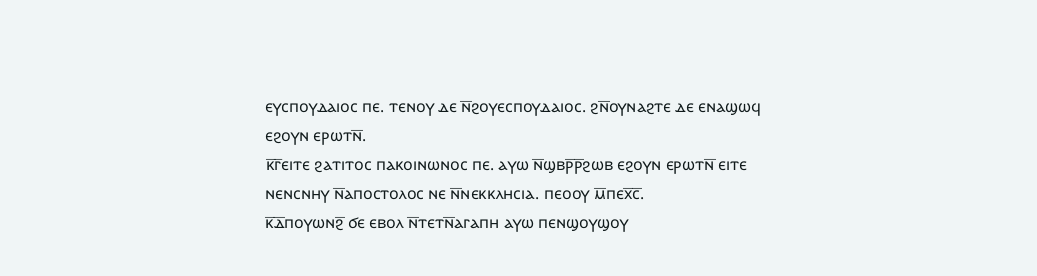ⲉⲩⲥⲡⲟⲩⲇⲁⲓⲟⲥ ⲡⲉ. ⲧⲉⲛⲟⲩ ⲇⲉ ⲛ̅ϩⲟⲩⲉⲥⲡⲟⲩⲇⲁⲓⲟⲥ. ϩⲛ̅ⲟⲩⲛⲁϩⲧⲉ ⲇⲉ ⲉⲛⲁϣⲱϥ ⲉϩⲟⲩⲛ ⲉⲣⲱⲧⲛ̅.
ⲕ̅ⲅ̅ⲉⲓⲧⲉ ϩⲁⲧⲓⲧⲟⲥ ⲡⲁⲕⲟⲓⲛⲱⲛⲟⲥ ⲡⲉ. ⲁⲩⲱ ⲛ̅ϣⲃⲣ̅ⲣ̅ϩⲱⲃ ⲉϩⲟⲩⲛ ⲉⲣⲱⲧⲛ̅ ⲉⲓⲧⲉ ⲛⲉⲛⲥⲛⲏⲩ ⲛ̅ⲁⲡⲟⲥⲧⲟⲗⲟⲥ ⲛⲉ ⲛ̅ⲛⲉⲕⲕⲗⲏⲥⲓⲁ. ⲡⲉⲟⲟⲩ ⲙ̅ⲡⲉⲭ̅ⲥ̅.
ⲕ̅ⲇ̅ⲡⲟⲩⲱⲛϩ̅ ϭⲉ ⲉⲃⲟⲗ ⲛ̅ⲧⲉⲧⲛ̅ⲁⲅⲁⲡⲏ ⲁⲩⲱ ⲡⲉⲛϣⲟⲩϣⲟⲩ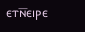ⲉⲧⲛ̅ⲉⲓⲣⲉ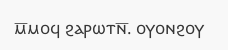ⲙ̅ⲙⲟϥ ϩⲁⲣⲱⲧⲛ̅. ⲟⲩⲟⲛϩⲟⲩ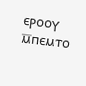ⲉⲣⲟⲟⲩ ⲙ̅ⲡⲉⲙⲧⲟ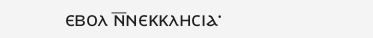ⲉⲃⲟⲗ ⲛ̅ⲛⲉⲕⲕⲗⲏⲥⲓⲁ·